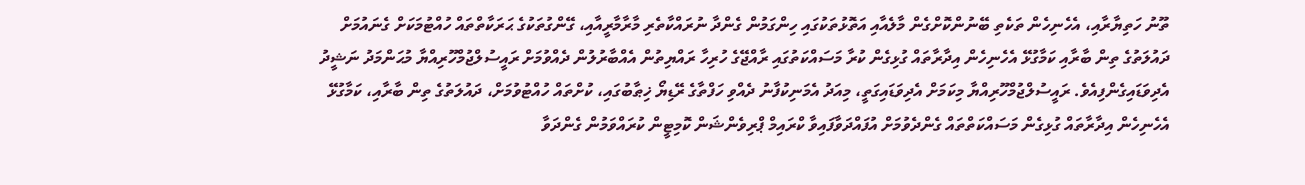ތޫނު ހަތިޔާރާއި، އެހެނިހެން ތަކެތި ބޭނުންކޮށްގެން މާލެއާއި އަތޮޅުތަކުގައި ހިންގަމުން ގެންދާ ނުރައްކާތެރި މާރާމާރީއާއި، ގޭންގުތަކުގެ ޙަރަކާތްތައް ހުއްޓުމަކަށް ގެނައުމަށް ދައުލަތުގެ ތިން ބާރާއި ކަމާގުޅޭ އެހެނިހެން އިދާރާތައް ގުޅިގެން ކުރާ މަސައްކަތުގައި ރާއްޖޭގެ ހުރިހާ ރައްޔިތުން އެއްބާރުލުން ދެއްވުމަށް ރައީސުލްޖުމްހޫރިއްޔާ މުޙަންމަދު ނަޝީދު އެދިވަޑައިގެންފިއެވެ. ރައީސުލްޖުމްހޫރިއްޔާ މިކަމަށް އެދިވަޑައިގަތީ، މިއަދު އެމަނިކުފާނު ދެއްވި ހަފްތާގެ ރޭޑިޔޯ ޚިޠާބުގައި، ކުށްތައް ހުއްޓުވުމަށް، ދައުލަތުގެ ތިން ބާރާއި، ކަމާގުޅޭ އެހެނިހެން އިދާރާތައް ގުޅިގެން މަސައްކަތްތައް ގެންދެވުމަށް އުފައްދަވާފައިވާ ކްރައިމް ޕްރިވެންޝަން ކޮމިޓީން ކުރައްވަމުން ގެންދަވާ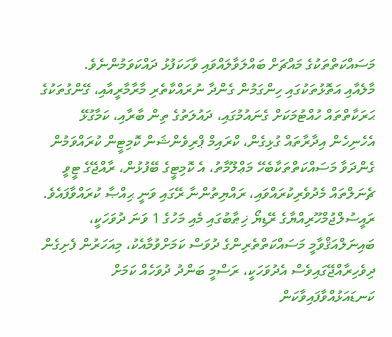މަސައްކަތްތަކުގެ މައްޗަށް ބައްލަވާލައްވައި ވާހަކަފުޅު ދައްކަވަމުންނެވެ.
މާލެއާއި އަތޮޅުތަކުގައި ހިންގަމުން ގެންދާ ނުރައްކާތެރި މާރާމާރީއާއި، ގޭންގުތަކުގެ ޙަރަކާތްތައް ހުއްޓުމަކަށް ގެނައުމުގައި، ދައުލަތުގެ ތިން ބާރާއި، ކަމާގުޅޭ އެހެނިހެން އިދާރާތައް ގުޅިގެން، ކްރައިމް ޕްރިވެންޝަން ކޮމިޓީން ކުރައްވަމުން ގެންދަވާ މަސައްކަތްތަކާބެހޭ މަޢްލޫމާތު، އެ ކޮމިޓީގެ ބޭފުޅުން، ރާއްޖޭގެ ޓީވީ ޗެނަލްތައް މެދުވެރިކުރައްވައި، ރައްޔިތުންނާ ރޭގައި ވަނީ ޙިއްޞާ ކުރައްވާފައެވެ.
ރައީސުލްޖުމްހޫރިއްޔާގެ ރޭޑިޔޯ ޚިޠާބުގައި މެއި މަހުގެ 1 ވަނަ ދުވަހަކީ، ބައިނަލްއަޤްވާމީ މަސައްކަތްތެރިންގެ ދުވަސް ކަމަށްވުމާއެކު، މިއަހަރުން ފެށިގެން ދިވެހިރާއްޖޭގައިވެސް އެދުވަހަކީ، ރަސްމީ ބަންދު ދުވަހެއް ކަމަށް ކަނޑައަޅުއްވާފައިވާކަން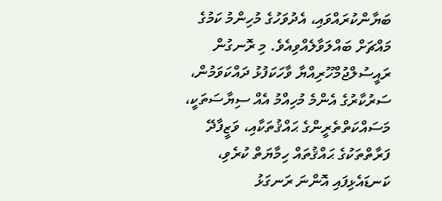ބަޔާންކުރައްވައި، އެދުވަހުގެ މުހިންމު ކަމުގެ މައްޗަށް ބައްލަވާލެއްވިއެވެ. މި ރޮނގުން ރައީސުލްޖުމްހޫރިއްޔާ ވާހަކަފުޅު ދައްކަވަމުން، ސަރުކާރުގެ އެންމެ މުހިއްމު އެއް ސިޔާސަތަކީ، މަސައްކަތްތެރީންގެ ޙައްޤުތަކާއި، ވަޒީފާދޭ ފަރާތްތަކުގެ ޙައްޤުތައް ހިމާޔަތް ކުރެވި، ކަނޑައެޅިފައި އޮންނަ ރަނގަޅު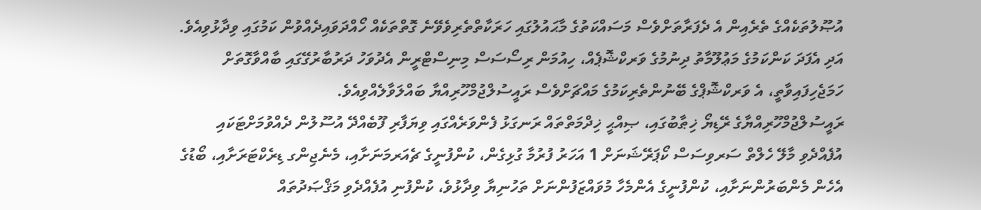އުޞޫލުތަކެއްގެ ތެރެއިން އެ ދެފަރާތަށްވެސް މަސައްކަތުގެ މާޙައުލުގައި ހަރަކާތްތެރިވެވޭނެ ގޮތްތަކެއް ހޯއްދަވައިދެއްވުން ކަމުގައި ވިދާޅުވިއެވެ. އަދި އެފަދަ ކަންކަމުގެ މަޢުލޫމާތު ދިނުމުގެ ވަރކްޝޮޕެއް، ހިއުމަން ރިސޯސަސް މިނިސްޓްރީން އެދުވަހު ދަރުބާރުގޭގައި ބާއްވާގޮތަށް ހަމަޖެހިފައިވާތީ، އެ ވަރކްޝޮޕްގެ ބޭނުންތެރިކަމުގެ މައްޗަށްވެސް ރައީސުލްޖުމްހޫރިއްޔާ ބައްލަވާލެއްވިއެވެ.
ރައީސުލްޖުމްހޫރިއްޔާގެ ރޭޑިޔޯ ޚިޠާބުގައި، ޞިއްޙީ ޚިދްމަތްތައް ރަނގަޅު ފެންވަރެއްގައި ވިޔަފާރި ފޫބެއްދޭ އުސޫލުން ދެއްވުމަށްޓަކައި އުފެއްދެވި މާލޭ ހެލްތް ސަރވިސަސް ކޯޕަރޭޝަނަށް 1 އަހަރު ފުރުމާ ގުޅިގެން، ކުންފުނީގެ ޗެއަރމަނަށާއި، މެނެޖިންގ ޑިރެކްޓަރަށާއި، ބޯޑުގެ އެހެން މެންބަރުންނަށާއި، ކުންފުނީގެ އެންމެހާ މުވައްޒަފުންނަށް ތަހުނިޔާ ވިދާޅުވެ، ކުންފުނި އުފެއްދެވި މަޤްޞަދުތައް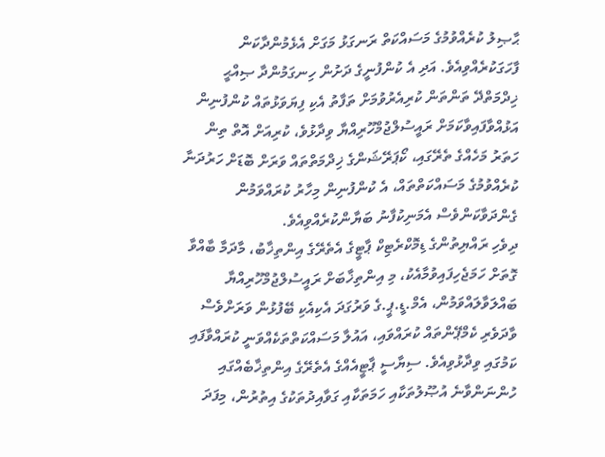ޙާޞިލު ކުރެއްވުމުގެ މަސައްކަތް ރަނގަޅު މަގަށް އެޅެމުންދާކަން ފާހަގަކުރެއްވިއެވެ. އަދި އެ ކުންފުނީގެ ދަށުން ހިނގަމުންދާ ޞިއްޙީ ޚިދްމަތްދޭ ތަންތަން ކުރިއެރުވުމަށް ތަފާތު އެކި ފިޔަވަޅުތައް ކުންފުނިން އަޅުއްވާފައިވާކަމަށް ރައީސުލްޖުމްހޫރިއްޔާ ވިދާޅުވެ، ކުރިއަށް އޮތް ތިން ހަތަރު މަހެއްގެ ތެރޭގައި، ކޯޕަރޭޝަންގެ ޚިދްމަތްތައް ވަރަށް ބޮޑަށް ހަރުދަނާ ކުރެއްވުމުގެ މަސައްކަތްތައް، އެ ކުންފުނިން މިހާރު ކުރައްވަމުން ގެންދަވާކަންވެސް އެމަނިކުފާނު ބަޔާންކުރެއްވިއެވެ.
ދިވެހި ރައްޔިތުންގެ ޑިމޮކްރެޓިކް ޕާޓީގެ އެތެރޭގެ އިންތިޚާބު، މާދަމާ ބާއްވާ ގޮތަށް ހަމަޖެހިފައިވުމާއެކު، މި އިންތިޚާބަށް ރައީސުލްޖުމްހޫރިއްޔާ ބައްލަވާލައްވަމުން، އެމް.ޑީ.ޕީ.ގެ ވަރުގަދަ އެކިއެކި ބޭފުޅުން ވަރަށްވެސް ވާދަވެރި ކެމްޕޭންތައް ކުރައްވައި، އައުލާ މަސައްކަތްތަކެއްވަނީ ކުރައްވާފައި ކަމުގައި ވިދާޅުވިއެވެ. ސިޔާސީ ޕާޓީއެއްގެ އެތެރޭގެ އިންތިޚާބެއްގައި ހުންނަންވާނެ އުޞޫލުތަކާއި ހަމަތަކާއި ގަވާއިދުތަކުގެ އިތުރުން، މިފަދަ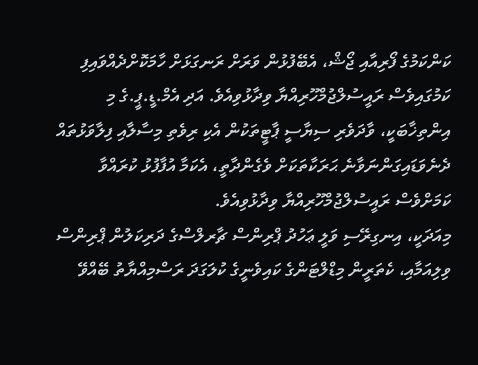ކަންކަމުގެ ފޯރިއާއި ޖޯޝް، އެބޭފުޅުން ވަރަށް ރަނގަޅަށް ހާމަކޮށްދެއްވައިފި ކަމުގައިވެސް ރައީސުލްޖުމްހޫރިއްޔާ ވިދާޅުވިއެވެ. އަދި އެމް.ޑީ.ޕީ.ގެ މި އިންތިޚާބަކީ، ވާދަވެރި ސިޔާސީ ޕާޓީތަކުން އެކި ރިވެތި މިސާލާއި ފިލާވަޅުތައް ދެނެވަޑައިގަންނަވާނެ ޙަރަކާތަކަށް ވެގެންދާތީ، އެކަމާ އުފާފުޅު ކުރައްވާ ކަމަށްވެސް ރައީސުލްޖުމްހޫރިއްޔާ ވިދާޅުވިއެވެ.
މިއަދަކީ، އިނގިރޭސި ވަލީ ޢަހުދު ޕްރިންސް ޗާރލްސްގެ ދަރިކަލުން ޕްރިންސް ވިލިއަމާއި، ކެތަރީން މިޑްލްޓަންގެ ކައިވެނީގެ ކުލަގަދަ ރަސްމިއްޔާތު ބޭއްވޭ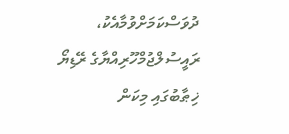ދުވަސްކަމަށްވުމާއެކު، ރައީސުލްޖުމްހޫރިއްޔާގެ ރޭޑިޔޯ ޚިޠާބުގައި މިކަން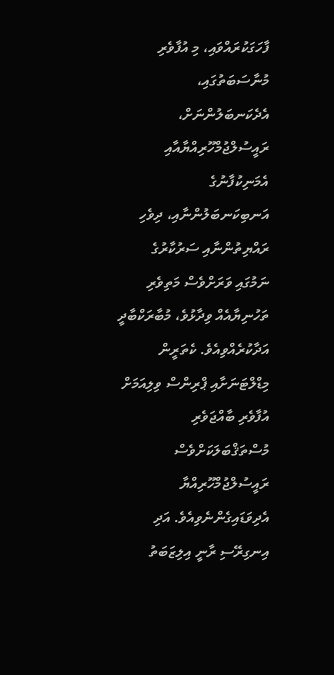ފާހަގަކުރައްވައި، މި އުފާވެރި މުނާސަބަތުގައި، އެދެކަނބަލުންނަށް، ރައީސުލްޖުމްހޫރިއްޔާއާއި އެމަނިކުފާނުގެ އަނބިކަނބަލުންނާއި، ދިވެހި ރައްޔިތުންނާއި ސަރުކާރުގެ ނަމުގައި ވަރަށްވެސް މަތިވެރި ތަހުނިޔާއެއް ވިދާޅުވެ، މުބާރަކްބާދީ އަދާކުރެއްވިއެވެ. ކެތަރީން މިޑްލްޓަނަށާއި ޕްރިންސް ވިލިއަމަށް އުފާވެރި ބާއްޖަވެރި މުސްތަޤްބަލަކަށްވެސް ރައީސުލްޖުމްހޫރިއްޔާ އެދިވަޑައިގެންނެވިއެވެ. އަދި އިނގިރޭސި ރާނީ އިލިޒަބަތު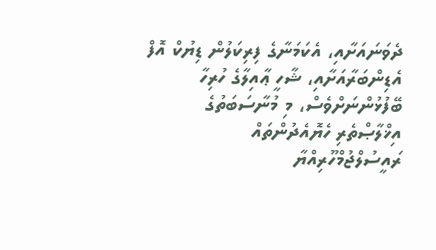ދެވަނައަށާއި، އެކަމަނާގެ ފިރިކަލުން ޑިޔުކް އޮފް އެޑިންބަރާއަށާއި، ޝާހީ ޢާއިލާގެ ހުރިހާ ބޭފުޅުންނަށްވެސް، މި މުނާސަބަތުގެ އިޚްލާޞްތެރި ހެޔޮއެދުންތައް ރައީސުލްޖުމްހޫރިއްޔާ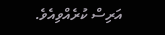އަރިސް ކުރެއްވިއެވެ.